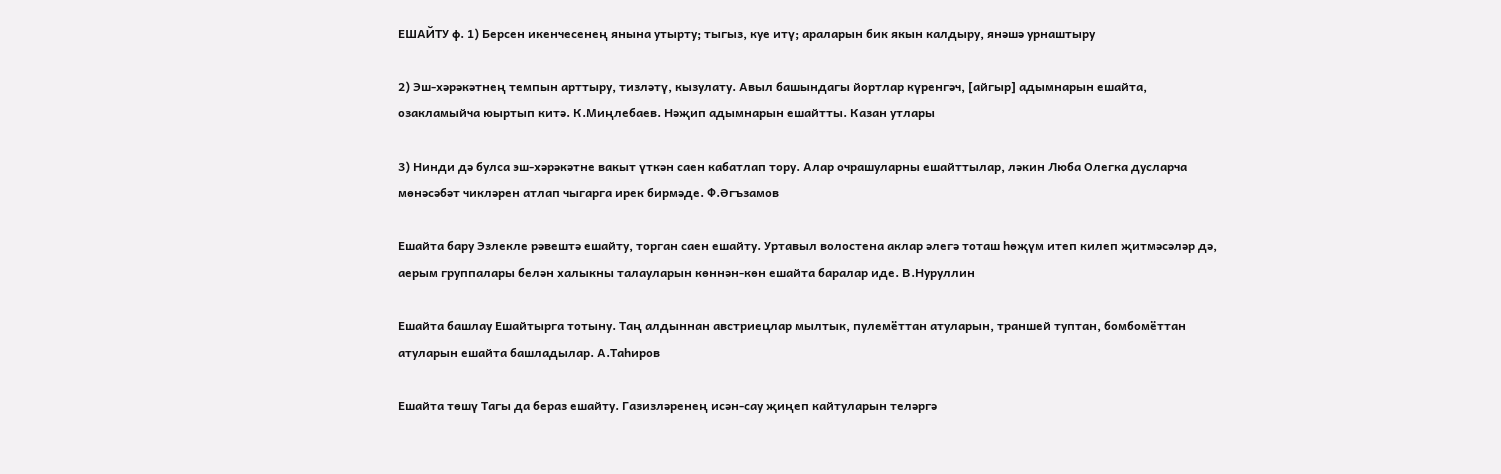ЕШАЙТУ ф. 1) Берсен икенчесенең янына утырту; тыгыз, куе итү; араларын бик якын калдыру, янәшә урнаштыру

2) Эш-хәрәкәтнең темпын арттыру, тизләтү, кызулату. Авыл башындагы йортлар күренгәч, [айгыр] адымнарын ешайта, озакламыйча юыртып китә. К.Миңлебаев. Нәҗип адымнарын ешайтты. Казан утлары

3) Нинди дә булса эш-хәрәкәтне вакыт үткән саен кабатлап тору. Алар очрашуларны ешайттылар, ләкин Люба Олегка дусларча мөнәсәбәт чикләрен атлап чыгарга ирек бирмәде. Ф.Әгъзамов

Ешайта бару Эзлекле рәвештә ешайту, торган саен ешайту. Уртавыл волостена аклар әлегә тоташ һөҗүм итеп килеп җитмәсәләр дә, аерым группалары белән халыкны талауларын көннән-көн ешайта баралар иде. В.Нуруллин

Ешайта башлау Ешайтырга тотыну. Таң алдыннан австриецлар мылтык, пулемёттан атуларын, траншей туптан, бомбомёттан атуларын ешайта башладылар. А.Таһиров

Ешайта төшү Тагы да бераз ешайту. Газизләренең исән-сау җиңеп кайтуларын теләргә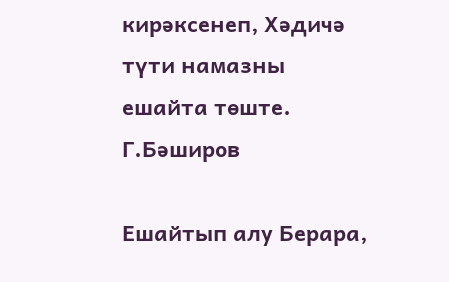кирәксенеп, Хәдичә түти намазны ешайта төште. Г.Бәширов

Ешайтып алу Берара,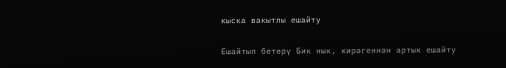кыска вакытлы ешайту

Ешайтып бетерү Бик нык, кирәгеннән артык ешайту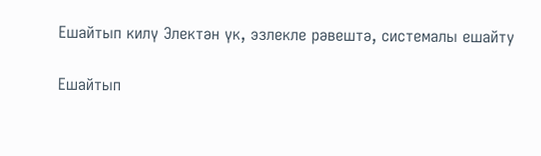Ешайтып килү Электән үк, эзлекле рәвештә, системалы ешайту

Ешайтып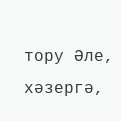тору Әле, хәзергә,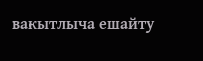вакытлыча ешайту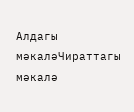Алдагы мәкаләЧираттагы мәкалә